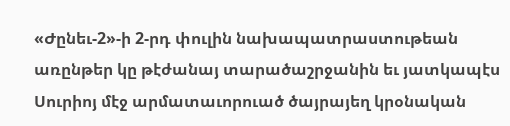«Ժընեւ-2»-ի 2-րդ փուլին նախապատրաստութեան առընթեր կը թէժանայ տարածաշրջանին եւ յատկապէս Սուրիոյ մէջ արմատաւորուած ծայրայեղ կրօնական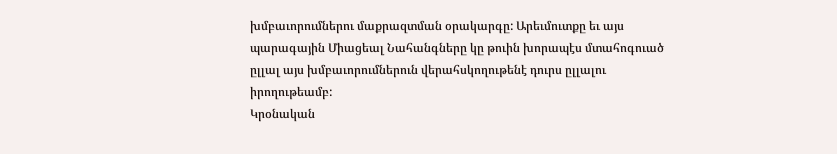խմբաւորումներու մաքրազտման օրակարգը: Արեւմուտքը եւ այս պարագային Միացեալ Նահանգները կը թուին խորապէս մտահոգուած ըլլալ այս խմբաւորումներուն վերահսկողութենէ դուրս ըլլալու իրողութեամբ:
Կրօնական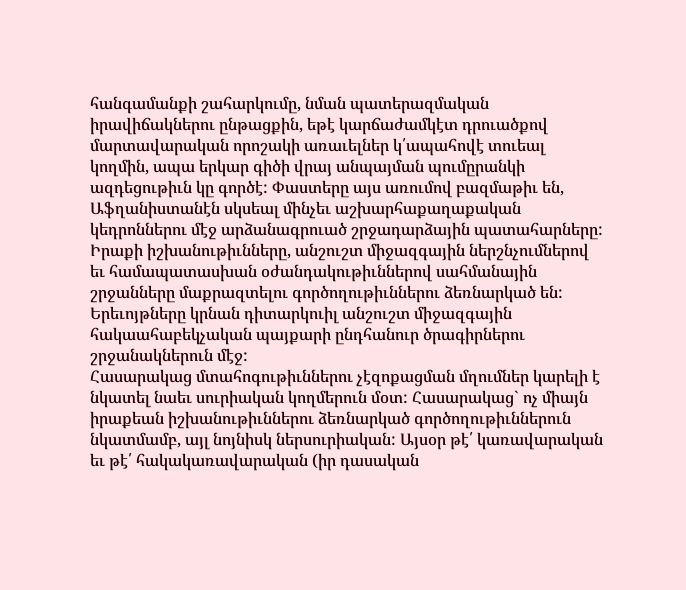հանգամանքի շահարկումը, նման պատերազմական իրավիճակներու ընթացքին, եթէ կարճաժամկէտ դրուածքով մարտավարական որոշակի առաւելներ կ՛ապահովէ տուեալ կողմին, ապա երկար գիծի վրայ անպայման պումըրանկի ազդեցութիւն կը գործէ: Փաստերը այս առումով բազմաթիւ են, Աֆղանիստանէն սկսեալ մինչեւ աշխարհաքաղաքական կեդրոններու մէջ արձանագրուած շրջադարձային պատահարները:
Իրաքի իշխանութիւնները, անշուշտ միջազգային ներշնչումներով եւ համապատասխան օժանդակութիւններով սահմանային շրջանները մաքրազտելու գործողութիւններու ձեռնարկած են: Երեւոյթները կրնան դիտարկուիլ անշուշտ միջազգային հակաահաբեկչական պայքարի ընդհանուր ծրագիրներու շրջանակներուն մէջ:
Հասարակաց մտահոգութիւններու չէզոքացման մղումներ կարելի է նկատել նաեւ սուրիական կողմերուն մօտ: Հասարակաց` ոչ միայն իրաքեան իշխանութիւններու ձեռնարկած գործողութիւններուն նկատմամբ, այլ նոյնիսկ ներսուրիական: Այսօր թէ՛ կառավարական եւ թէ՛ հակակառավարական (իր դասական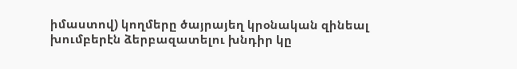իմաստով) կողմերը ծայրայեղ կրօնական զինեալ խումբերէն ձերբազատելու խնդիր կը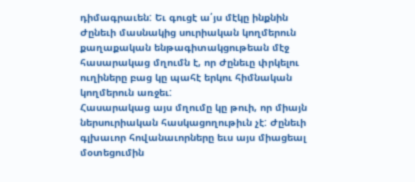դիմագրաւեն: Եւ գուցէ ա՛յս մէկը ինքնին Ժընեւի մասնակից սուրիական կողմերուն քաղաքական ենթագիտակցութեան մէջ հասարակաց մղումն է, որ Ժընեւը փրկելու ուղիները բաց կը պահէ երկու հիմնական կողմերուն առջեւ:
Հասարակաց այս մղումը կը թուի, որ միայն ներսուրիական հասկացողութիւն չէ: Ժընեւի գլխաւոր հովանաւորները եւս այս միացեալ մօտեցումին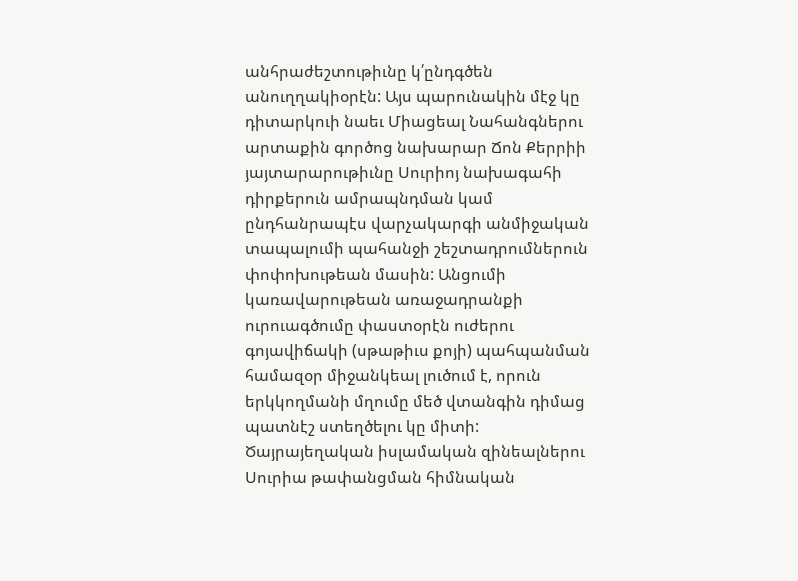անհրաժեշտութիւնը կ՛ընդգծեն անուղղակիօրէն: Այս պարունակին մէջ կը դիտարկուի նաեւ Միացեալ Նահանգներու արտաքին գործոց նախարար Ճոն Քերրիի յայտարարութիւնը Սուրիոյ նախագահի դիրքերուն ամրապնդման կամ ընդհանրապէս վարչակարգի անմիջական տապալումի պահանջի շեշտադրումներուն փոփոխութեան մասին: Անցումի կառավարութեան առաջադրանքի ուրուագծումը փաստօրէն ուժերու գոյավիճակի (սթաթիւս քոյի) պահպանման համազօր միջանկեալ լուծում է, որուն երկկողմանի մղումը մեծ վտանգին դիմաց պատնէշ ստեղծելու կը միտի:
Ծայրայեղական իսլամական զինեալներու Սուրիա թափանցման հիմնական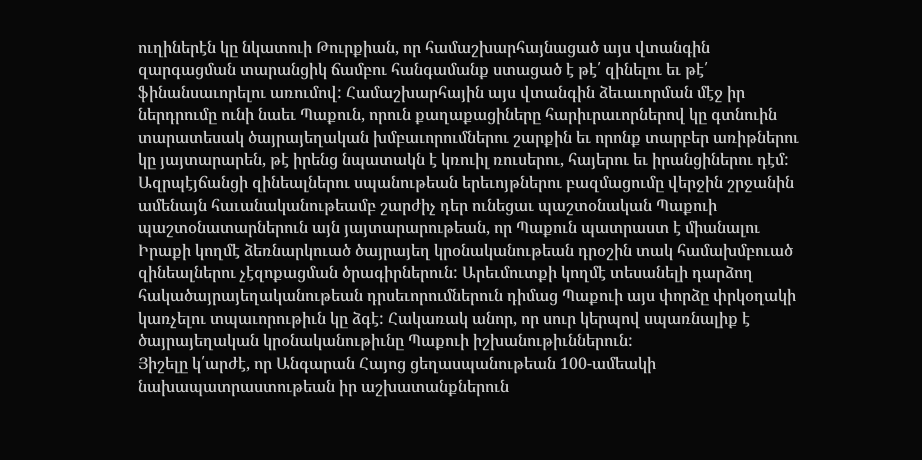ուղիներէն կը նկատուի Թուրքիան, որ համաշխարհայնացած այս վտանգին զարգացման տարանցիկ ճամբու հանգամանք ստացած է թէ՛ զինելու եւ թէ՛ ֆինանսաւորելու առումով: Համաշխարհային այս վտանգին ձեւաւորման մէջ իր ներդրումը ունի նաեւ Պաքուն, որուն քաղաքացիները հարիւրաւորներով կը գտնուին տարատեսակ ծայրայեղական խմբաւորումներու շարքին եւ որոնք տարբեր առիթներու կը յայտարարեն, թէ իրենց նպատակն է կռուիլ ռուսերու, հայերու եւ իրանցիներու դէմ: Ազրպէյճանցի զինեալներու սպանութեան երեւոյթներու բազմացումը վերջին շրջանին ամենայն հաւանականութեամբ շարժիչ դեր ունեցաւ պաշտօնական Պաքուի պաշտօնատարներուն այն յայտարարութեան, որ Պաքուն պատրաստ է միանալու Իրաքի կողմէ ձեռնարկուած ծայրայեղ կրօնականութեան դրօշին տակ համախմբուած զինեալներու չէզոքացման ծրագիրներուն: Արեւմուտքի կողմէ տեսանելի դարձող հակածայրայեղականութեան դրսեւորումներուն դիմաց Պաքուի այս փորձը փրկօղակի կառչելու տպաւորութիւն կը ձգէ: Հակառակ անոր, որ սուր կերպով սպառնալիք է ծայրայեղական կրօնականութիւնը Պաքուի իշխանութիւններուն:
Յիշելը կ՛արժէ, որ Անգարան Հայոց ցեղասպանութեան 100-ամեակի նախապատրաստութեան իր աշխատանքներուն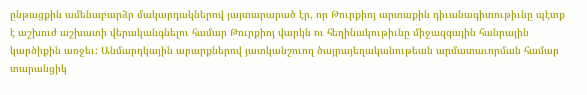ընթացքին ամենաբարձր մակարդակներով յայտարարած էր, որ Թուրքիոյ արտաքին դիւանագիտութիւնը պէտք է աշխուժ աշխատի վերականգնելու համար Թուրքիոյ վարկն ու հեղինակութիւնը միջազգային հանրային կարծիքին առջեւ: Անմարդկային արարքներով յատկանշուող ծայրայեղականութեան արմատաւորման համար տարանցիկ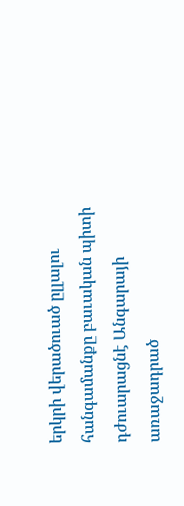երկրի վերածուած ըլլալու հանգամանքը բաւական պիտի դժուարացնէ Անգարայի առաջադրած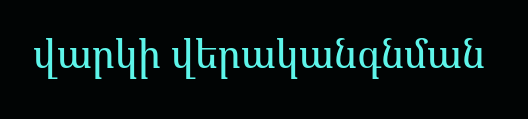վարկի վերականգնման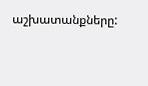աշխատանքները: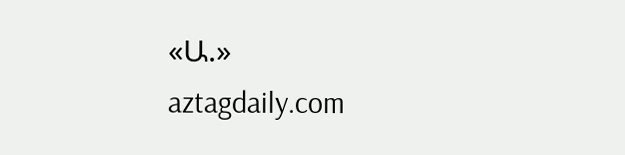«Ա.»
aztagdaily.com